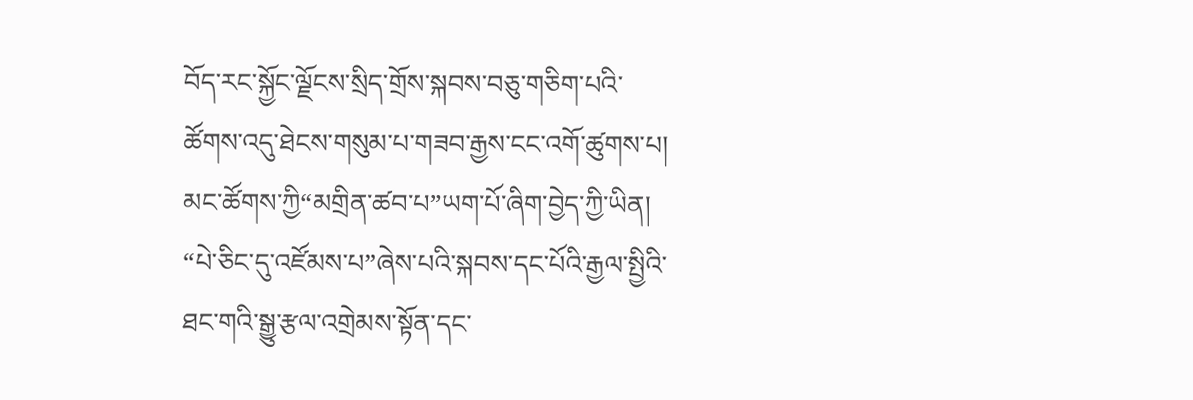བོད་རང་སྐྱོང་ལྗོངས་སྲིད་གྲོས་སྐབས་བཅུ་གཅིག་པའི་ཚོགས་འདུ་ཐེངས་གསུམ་པ་གཟབ་རྒྱས་ངང་འགོ་ཚུགས་པ། མང་ཚོགས་ཀྱི“མགྲིན་ཚབ་པ”ཡག་པོ་ཞིག་བྱེད་ཀྱི་ཡིན། “པེ་ཅིང་དུ་འཛོམས་པ”ཞེས་པའི་སྐབས་དང་པོའི་རྒྱལ་སྤྱིའི་ཐང་གའི་སྒྱུ་རྩལ་འགྲེམས་སྟོན་དང་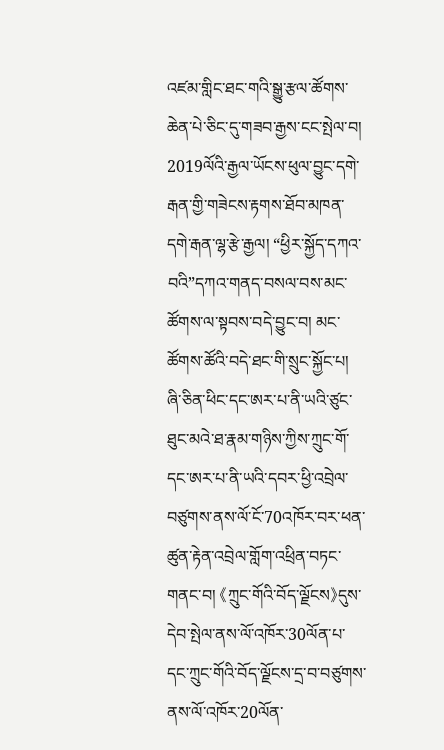འཛམ་གླིང་ཐང་གའི་སྒྱུ་རྩལ་ཚོགས་ཆེན་པེ་ཅིང་དུ་གཟབ་རྒྱས་ངང་སྤེལ་བ། 2019ལོའི་རྒྱལ་ཡོངས་ཕུལ་བྱུང་དགེ་རྒན་གྱི་གཟེངས་རྟགས་ཐོབ་མཁན་དགེ་རྒན་ལྷ་རྩེ་རྒྱལ། “ཕྱིར་སྐྱོད་དཀའ་བའི”དཀའ་གནད་བསལ་བས་མང་ཚོགས་ལ་སྟབས་བདེ་བྱུང་བ། མང་ཚོགས་ཚོའི་བདེ་ཐང་གི་སྲུང་སྐྱོང་པ། ཞི་ཅིན་ཕིང་དང་ཨར་པ་ནི་ཡའི་ཙུང་ཐུང་མའེ་ཐ་རྣམ་གཉིས་ཀྱིས་ཀྲུང་གོ་དང་ཨར་པ་ནི་ཡའི་དབར་ཕྱི་འབྲེལ་བཙུགས་ནས་ལོ་ངོ་70འཁོར་བར་ཕན་ཚུན་རྟེན་འབྲེལ་གློག་འཕྲིན་བཏང་གནང་བ། 《ཀྲུང་གོའི་བོད་ལྗོངས》དུས་དེབ་སྤེལ་ནས་ལོ་འཁོར་30ལོན་པ་དང་ཀྲུང་གོའི་བོད་ལྗོངས་དྲ་བ་བཙུགས་ནས་ལོ་འཁོར་20ལོན་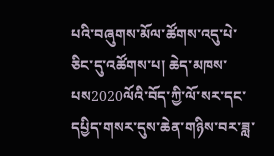པའི་བཞུགས་མོལ་ཚོགས་འདུ་པེ་ཅིང་དུ་འཚོགས་པ། ཆེད་མཁས་པས2020ལོའི་བོད་ཀྱི་ལོ་སར་དང་དཔྱིད་གསར་དུས་ཆེན་གཉིས་བར་ཟླ་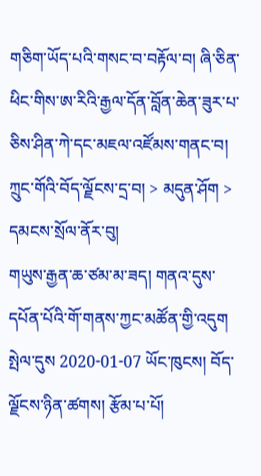གཅིག་ཡོད་པའི་གསང་བ་བརྟོལ་བ། ཞི་ཅིན་ཕིང་གིས་ཨ་རིའི་རྒྱལ་དོན་བློན་ཆེན་ཟུར་པ་ཅིས་ཤིན་ཀེ་དང་མཇལ་འཛོམས་གནང་བ།
ཀྲུང་གོའི་བོད་ལྗོངས་དྲ་བ། > མདུན་ཤོག > དམངས་སྲོལ་ནོར་བུ།
གཡུས་རྒྱན་ཆ་ཙམ་མ་ཟད། གནའ་དུས་དཔོན་པོའི་གོ་གནས་ཀྱང་མཚོན་གྱི་འདུག
སྤེལ་དུས 2020-01-07 ཡོང་ཁུངས། བོད་ལྗོངས་ཉིན་ཚགས། རྩོམ་པ་པོ།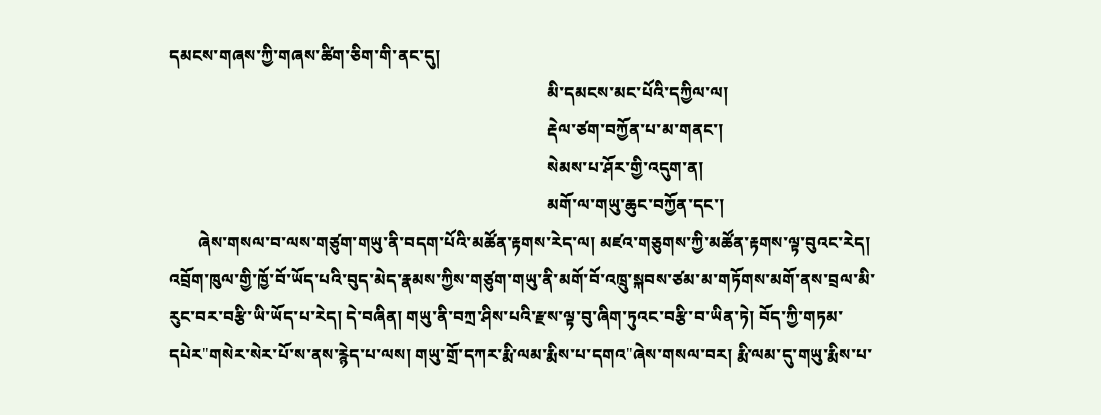དམངས་གཞས་ཀྱི་གཞས་ཚིག་ཅིག་གི་ནང་དུ།
                                                                                           མི་དམངས་མང་པོའི་དཀྱིལ་ལ།
                                                                                           རྡེལ་ཙག་བཀྱོན་པ་མ་གནང་།
                                                                                           སེམས་པ་ཤོར་གྱི་འདུག་ན།
                                                                                           མགོ་ལ་གཡུ་ཆུང་བཀྱོན་དང་།
       ཞེས་གསལ་བ་ལས་གཙུག་གཡུ་ནི་བདག་པོའི་མཚོན་རྟགས་རེད་ལ། མཛའ་གཅུགས་ཀྱི་མཚོན་རྟགས་ལྟ་བུའང་རེད། འབྲོག་ཁུལ་གྱི་ཁྱོ་བོ་ཡོད་པའི་བུད་མེད་རྣམས་ཀྱིས་གཙུག་གཡུ་ནི་མགོ་བོ་འཁྲུ་སྐབས་ཙམ་མ་གཏོགས་མགོ་ནས་བྲལ་མི་རུང་བར་བརྩི་ཡི་ཡོད་པ་རེད། དེ་བཞིན། གཡུ་ནི་བཀྲ་ཤིས་པའི་རྫས་ལྟ་བུ་ཞིག་ཏུའང་བརྩི་བ་ཡིན་ཏེ། བོད་ཀྱི་གཏམ་དཔེར"གསེར་སེར་པོ་ས་ནས་རྙེད་པ་ལས། གཡུ་གྲོ་དཀར་རྨི་ལམ་རྨིས་པ་དགའ"ཞེས་གསལ་བར། རྨི་ལམ་དུ་གཡུ་རྨིས་པ་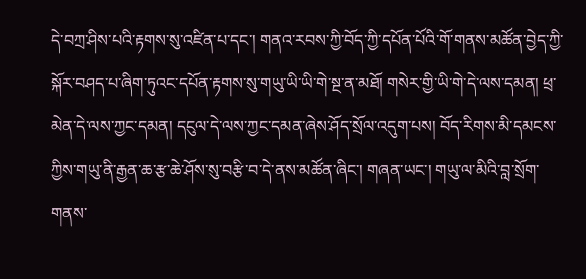དེ་བཀྲ་ཤིས་པའི་རྟགས་སུ་འཛིན་པ་དང་། གནའ་རབས་ཀྱི་བོད་ཀྱི་དཔོན་པོའི་གོ་གནས་མཚོན་བྱེད་ཀྱི་སྐོར་བཤད་པ་ཞིག་ཏུའང་དཔོན་རྟགས་སུ་གཡུ་ཡི་ཡི་གེ་སྔ་ན་མཐོ། གསེར་གྱི་ཡི་གེ་དེ་ལས་དམན། ཕྲ་མེན་དེ་ལས་ཀྱང་དམན། དངུལ་དེ་ལས་ཀྱང་དམན་ཞེས་ཤོད་སྲོལ་འདུག་པས། བོད་རིགས་མི་དམངས་ཀྱིས་གཡུ་ནི་རྒྱན་ཆ་རྩ་ཆེ་ཤོས་སུ་བརྩི་བ་དེ་ནས་མཚོན་ཞིང་། གཞན་ཡང་། གཡུ་ལ་མིའི་བླ་སྲོག་གནས་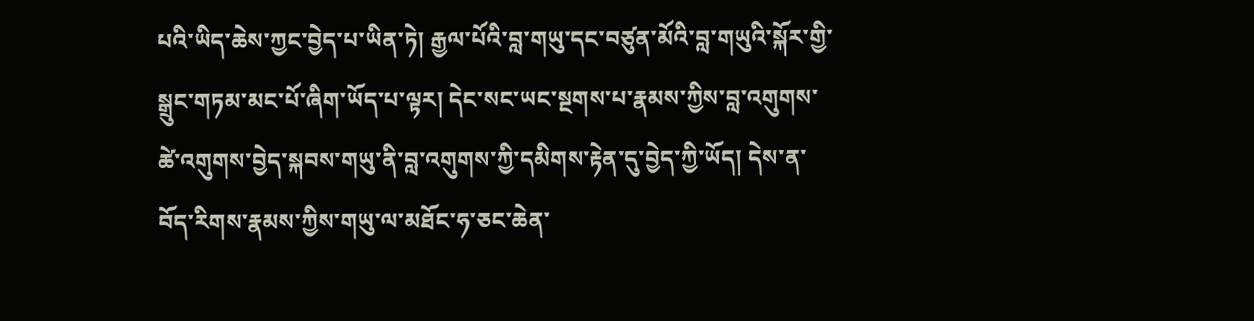པའི་ཡིད་ཆེས་ཀྱང་བྱེད་པ་ཡིན་ཏེ། རྒྱལ་པོའི་བླ་གཡུ་དང་བཙུན་མོའི་བླ་གཡུའི་སྐོར་གྱི་སྒྲུང་གཏམ་མང་པོ་ཞིག་ཡོད་པ་ལྟར། དེང་སང་ཡང་སྔགས་པ་རྣམས་ཀྱིས་བླ་འགུགས་ཚེ་འགུགས་བྱེད་སྐབས་གཡུ་ནི་བླ་འགུགས་ཀྱི་དམིགས་རྟེན་དུ་བྱེད་ཀྱི་ཡོད། དེས་ན་བོད་རིགས་རྣམས་ཀྱིས་གཡུ་ལ་མཐོང་ཧ་ཅང་ཆེན་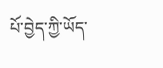པོ་བྱེད་ཀྱི་ཡོད་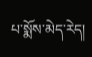པ་སྨོས་མེད་རེད།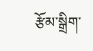རྩོམ་སྒྲིག་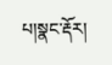པ།སྣང་རྡོར།